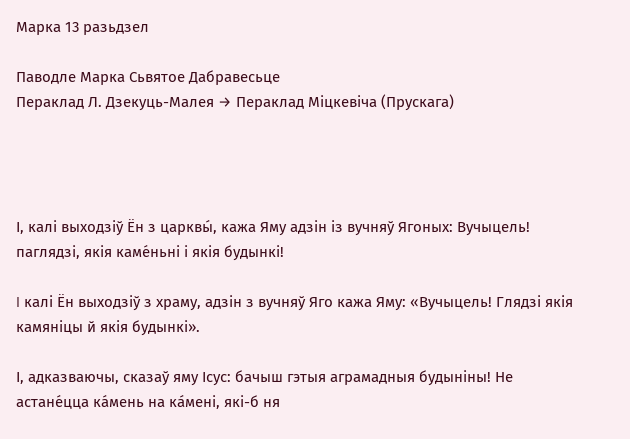Марка 13 разьдзел

Паводле Марка Сьвятое Дабравесьце
Пераклад Л. Дзекуць-Малея → Пераклад Міцкевіча (Прускага)




І, калі выходзіў Ён з царквы́, кажа Яму адзін із вучняў Ягоных: Вучыцель! паглядзі, якія каме́ньні і якія будынкі!

I калі Ён выходзіў з храму, адзін з вучняў Яго кажа Яму: «Вучыцель! Глядзі якія камяніцы й якія будынкі».

І, адказваючы, сказаў яму Ісус: бачыш гэтыя аграмадныя будыніны! Не астане́цца ка́мень на ка́мені, які-б ня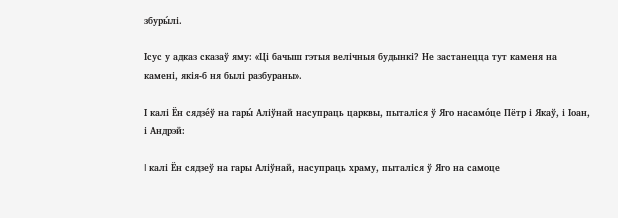збуры́лі.

Ісус у адказ сказаў яму: «Ці бачыш гэтыя велічныя будынкі? Не застанецца тут каменя на камені, якія-б ня былі разбураны».

І калі Ён сядзе́ў на гары́ Аліўнай насупраць царквы, пыталіся ў Яго насамо́це Пётр і Якаў, і Іоан, і Андрэй:

I калі Ён сядзеў на гары Аліўнай, насупраць храму, пыталіся ў Яго на самоце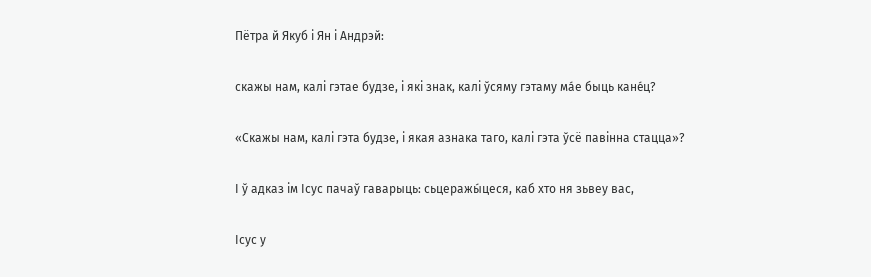Пётра й Якуб і Ян і Андрэй:

скажы нам, калі гэтае будзе, і які знак, калі ўсяму гэтаму ма́е быць кане́ц?

«Скажы нам, калі гэта будзе, і якая азнака таго, калі гэта ўсё павінна стацца»?

І ў адказ ім Ісус пачаў гаварыць: сьцеражы́цеся, каб хто ня зьвеу вас,

Ісус у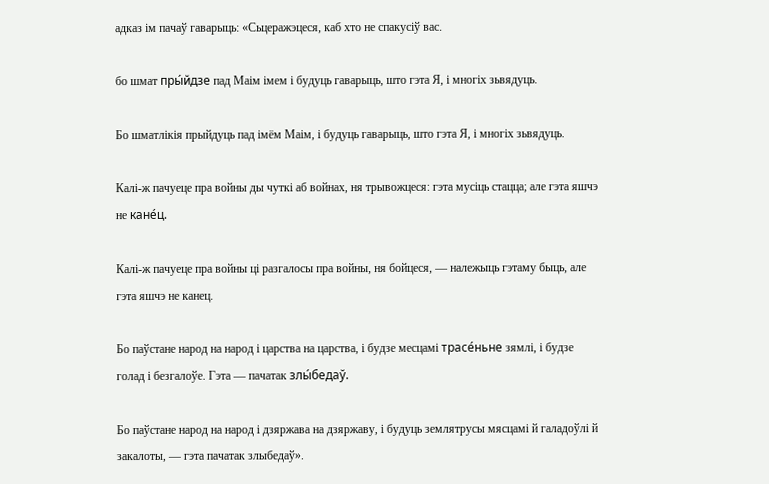адказ ім пачаў гаварыць: «Сьцеражэцеся, каб хто не спакусіў вас.

бо шмат пры́йдзе пад Маім імем і будуць гаварыць, што гэта Я, і многіх зьвядуць.

Бо шматлікія прыйдуць пад імём Маім, і будуць гаварыць, што гэта Я, і многіх зьвядуць.

Калі-ж пачуеце пра войны ды чуткі аб войнах, ня трывожцеся: гэта мусіць стацца; але гэта яшчэ не кане́ц.

Калі-ж пачуеце пра войны ці разгалосы пра войны, ня бойцеся, — належыць гэтаму быць, але гэта яшчэ не канец.

Бо паўстане народ на народ і царства на царства, і будзе месцамі трасе́ньне зямлі, і будзе голад і безгалоўе. Гэта — пачатак злы́бедаў.

Бо паўстане народ на народ і дзяржава на дзяржаву, і будуць землятрусы мясцамі й галадоўлі й закалоты, — гэта пачатак злыбедаў».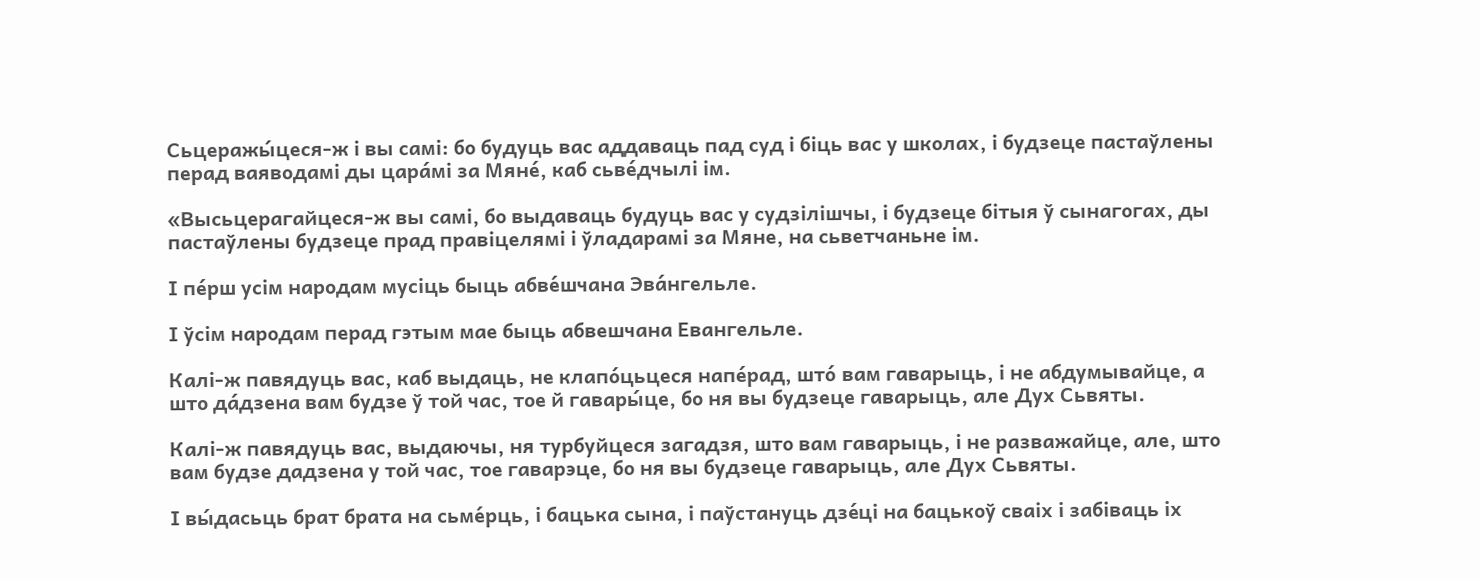Сьцеражы́цеся-ж і вы самі: бо будуць вас аддаваць пад суд і біць вас у школах, і будзеце пастаўлены перад ваяводамі ды цара́мі за Мяне́, каб сьве́дчылі ім.

«Высьцерагайцеся-ж вы самі, бо выдаваць будуць вас у судзілішчы, і будзеце бітыя ў сынагогах, ды пастаўлены будзеце прад правіцелямі і ўладарамі за Мяне, на сьветчаньне ім.

І пе́рш усім народам мусіць быць абве́шчана Эва́нгельле.

І ўсім народам перад гэтым мае быць абвешчана Евангельле.

Калі-ж павядуць вас, каб выдаць, не клапо́цьцеся напе́рад, што́ вам гаварыць, і не абдумывайце, а што да́дзена вам будзе ў той час, тое й гавары́це, бо ня вы будзеце гаварыць, але Дух Сьвяты.

Калі-ж павядуць вас, выдаючы, ня турбуйцеся загадзя, што вам гаварыць, і не разважайце, але, што вам будзе дадзена у той час, тое гаварэце, бо ня вы будзеце гаварыць, але Дух Сьвяты.

І вы́дасьць брат брата на сьме́рць, і бацька сына, і паўстануць дзе́ці на бацькоў сваіх і забіваць іх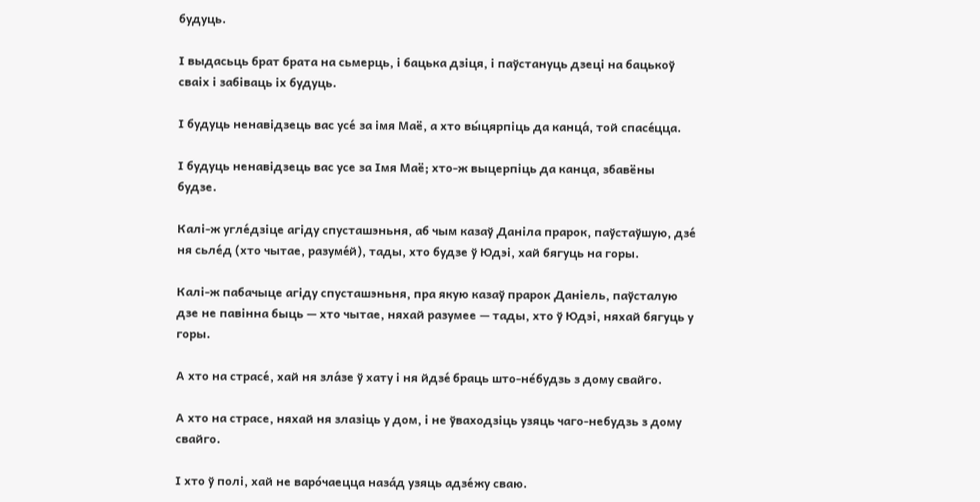будуць.

І выдасьць брат брата на сьмерць, і бацька дзіця, і паўстануць дзеці на бацькоў сваіх і забіваць іх будуць.

І будуць ненавідзець вас усе́ за імя Маё, а хто вы́цярпіць да канца́, той спасе́цца.

І будуць ненавідзець вас усе за Імя Маё; хто-ж выцерпіць да канца, збавёны будзе.

Калі-ж угле́дзіце агіду спусташэньня, аб чым казаў Даніла прарок, паўстаўшую, дзе́ ня сьле́д (хто чытае, разуме́й), тады, хто будзе ў Юдэі, хай бягуць на горы.

Калі-ж пабачыце агіду спусташэньня, пра якую казаў прарок Даніель, паўсталую дзе не павінна быць — хто чытае, няхай разумее — тады, хто ў Юдэі, няхай бягуць у горы.

А хто на страсе́, хай ня зла́зе ў хату і ня йдзе́ браць што-не́будзь з дому свайго.

А хто на страсе, няхай ня злазіць у дом, і не ўваходзіць узяць чаго-небудзь з дому свайго.

І хто ў полі, хай не варо́чаецца наза́д узяць адзе́жу сваю.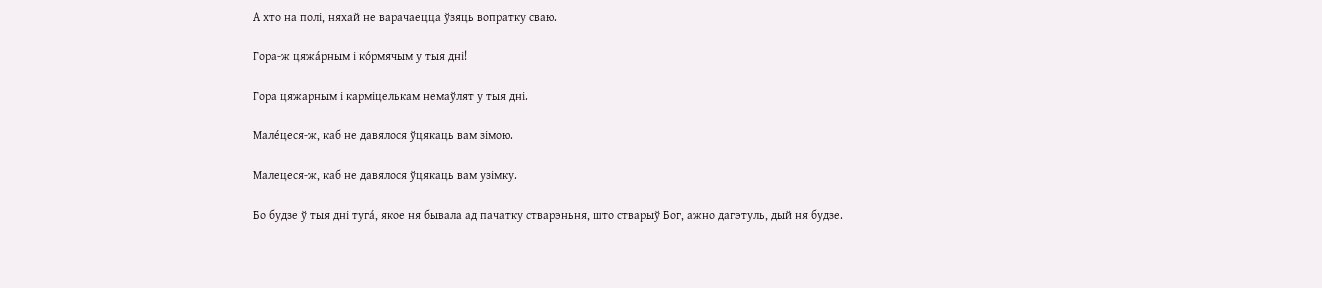А хто на полі, няхай не варачаецца ўзяць вопратку сваю.

Гора-ж цяжа́рным і ко́рмячым у тыя дні!

Гора цяжарным і карміцелькам немаўлят у тыя дні.

Мале́цеся-ж, каб не давялося ўцякаць вам зімою.

Малецеся-ж, каб не давялося ўцякаць вам узімку.

Бо будзе ў тыя дні туга́, якое ня бывала ад пачатку стварэньня, што стварыў Бог, ажно дагэтуль, дый ня будзе.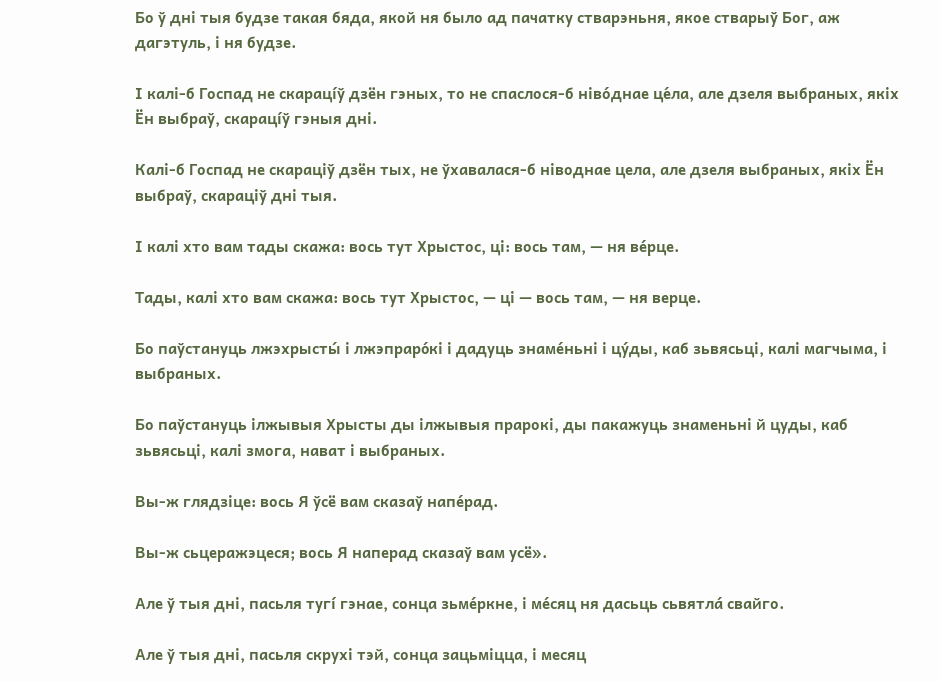Бо ў дні тыя будзе такая бяда, якой ня было ад пачатку стварэньня, якое стварыў Бог, аж дагэтуль, і ня будзе.

І калі-б Госпад не скарацíў дзён гэных, то не спаслося-б ніво́днае це́ла, але дзеля выбраных, якіх Ён выбраў, скарацíў гэныя дні.

Калі-б Госпад не скараціў дзён тых, не ўхавалася-б ніводнае цела, але дзеля выбраных, якіх Ён выбраў, скараціў дні тыя.

І калі хто вам тады скажа: вось тут Хрыстос, ці: вось там, — ня ве́рце.

Тады, калі хто вам скажа: вось тут Хрыстос, — ці — вось там, — ня верце.

Бо паўстануць лжэхрысты́ і лжэпраро́кі і дадуць знаме́ньні і цу́ды, каб зьвясьці, калі магчыма, і выбраных.

Бо паўстануць ілжывыя Хрысты ды ілжывыя прарокі, ды пакажуць знаменьні й цуды, каб зьвясьці, калі змога, нават і выбраных.

Вы-ж глядзіце: вось Я ўсё вам сказаў напе́рад.

Вы-ж сьцеражэцеся; вось Я наперад сказаў вам усё».

Але ў тыя дні, пасьля тугí гэнае, сонца зьме́ркне, і ме́сяц ня дасьць сьвятла́ свайго.

Але ў тыя дні, пасьля скрухі тэй, сонца зацьміцца, і месяц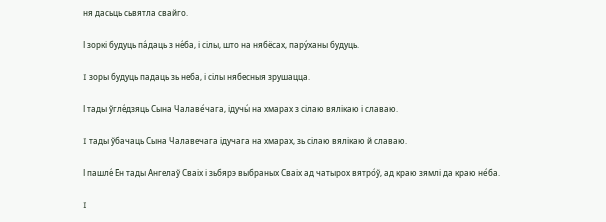ня дасьць сьвятла свайго.

І зоркі будуць па́даць з не́ба, і сілы, што на нябёсах, пару́ханы будуць.

I зоры будуць падаць зь неба, і сілы нябесныя зрушацца.

І тады ўгле́дзяць Сына Чалаве́чага, ідучы́ на хмарах з сілаю вялікаю і славаю.

I тады ўбачаць Сына Чалавечага ідучага на хмарах, зь сілаю вялікаю й славаю.

І пашле́ Ён тады Ангелаў Сваіх і зьбярэ выбраных Сваіх ад чатырох вятро́ў, ад краю зямлі да краю не́ба.

I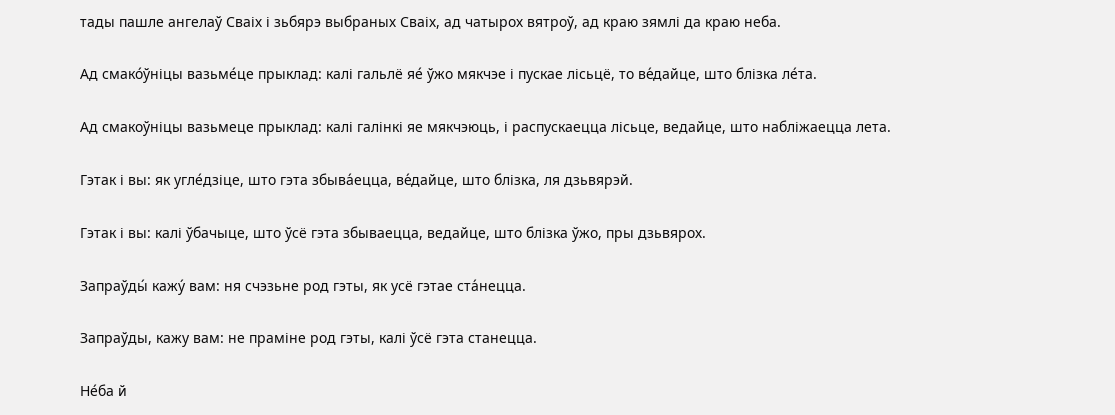тады пашле ангелаў Сваіх і зьбярэ выбраных Сваіх, ад чатырох вятроў, ад краю зямлі да краю неба.

Ад смако́ўніцы вазьме́це прыклад: калі гальлё яе́ ўжо мякчэе і пускае лісьцё, то ве́дайце, што блізка ле́та.

Ад смакоўніцы вазьмеце прыклад: калі галінкі яе мякчэюць, і распускаецца лісьце, ведайце, што набліжаецца лета.

Гэтак і вы: як угле́дзіце, што гэта збыва́ецца, ве́дайце, што блізка, ля дзьвярэй.

Гэтак і вы: калі ўбачыце, што ўсё гэта збываецца, ведайце, што блізка ўжо, пры дзьвярох.

Запраўды́ кажу́ вам: ня счэзьне род гэты, як усё гэтае ста́нецца.

Запраўды, кажу вам: не праміне род гэты, калі ўсё гэта станецца.

Не́ба й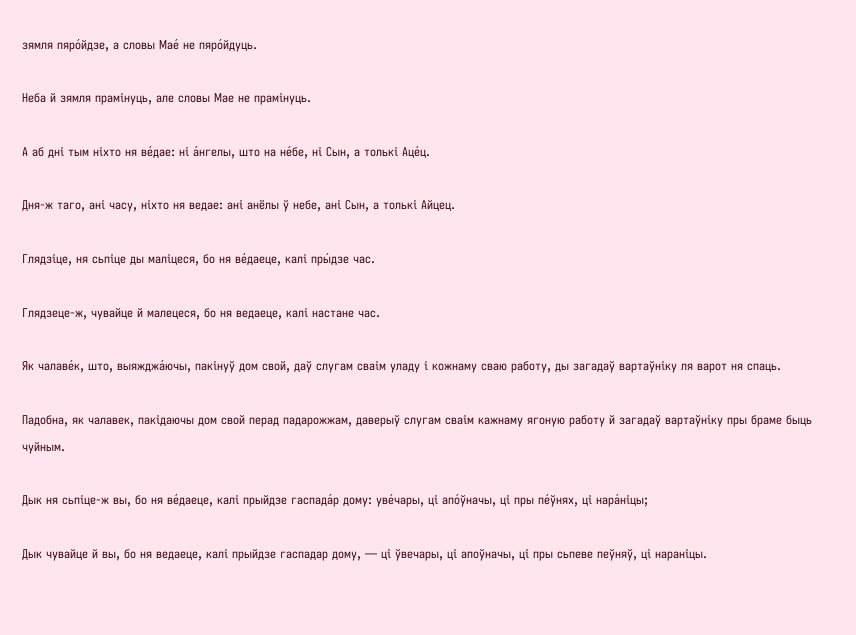зямля пяро́йдзе, а словы Мае́ не пяро́йдуць.

Неба й зямля прамінуць, але словы Мае не прамінуць.

А аб дні тым ніхто ня ве́дае: ні а́нгелы, што на не́бе, ні Сын, а толькі Аце́ц.

Дня-ж таго, ані часу, ніхто ня ведае: ані анёлы ў небе, ані Сын, а толькі Айцец.

Глядзіце, ня сьпіце ды маліцеся, бо ня ве́даеце, калі пры́дзе час.

Глядзеце-ж, чувайце й малецеся, бо ня ведаеце, калі настане час.

Як чалаве́к, што, выяжджа́ючы, пакінуў дом свой, даў слугам сваім уладу і кожнаму сваю работу, ды загадаў вартаўніку ля варот ня спаць.

Падобна, як чалавек, пакідаючы дом свой перад падарожжам, даверыў слугам сваім кажнаму ягоную работу й загадаў вартаўніку пры браме быць чуйным.

Дык ня сьпіце-ж вы, бо ня ве́даеце, калі прыйдзе гаспада́р дому: уве́чары, ці апо́ўначы, ці пры пе́ўнях, ці нара́ніцы;

Дык чувайце й вы, бо ня ведаеце, калі прыйдзе гаспадар дому, — ці ўвечары, ці апоўначы, ці пры сьпеве пеўняў, ці нараніцы.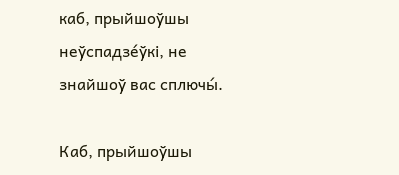каб, прыйшоўшы неўспадзе́ўкі, не знайшоў вас сплючы́.

Каб, прыйшоўшы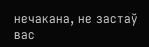нечакана, не застаў вас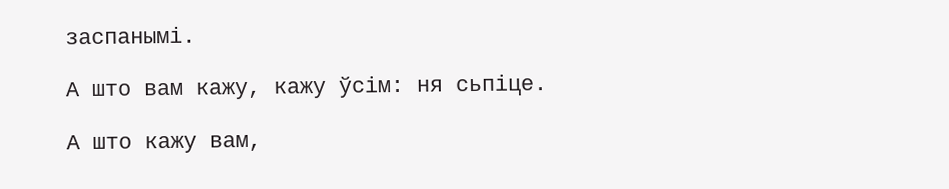заспанымі.

А што вам кажу, кажу ўсім: ня сьпіце.

А што кажу вам,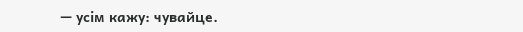— усім кажу: чувайце.